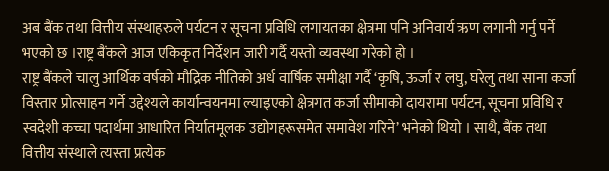अब बैंक तथा वित्तीय संस्थाहरुले पर्यटन र सूचना प्रविधि लगायतका क्षेत्रमा पनि अनिवार्य ऋण लगानी गर्नु पर्ने भएको छ ।राष्ट्र बैंकले आज एकिकृत निर्देशन जारी गर्दै यस्तो व्यवस्था गरेको हो ।
राष्ट्र बैंकले चालु आर्थिक वर्षको मौद्रिक नीतिको अर्ध वार्षिक समीक्षा गर्दै ‘कृषि, ऊर्जा र लघु, घरेलु तथा साना कर्जा विस्तार प्रोत्साहन गर्ने उद्देश्यले कार्यान्वयनमा ल्याइएको क्षेत्रगत कर्जा सीमाको दायरामा पर्यटन, सूचना प्रविधि र स्वदेशी कच्चा पदार्थमा आधारित निर्यातमूलक उद्योगहरूसमेत समावेश गरिने’ भनेको थियो । साथै, बैंक तथा वित्तीय संस्थाले त्यस्ता प्रत्येक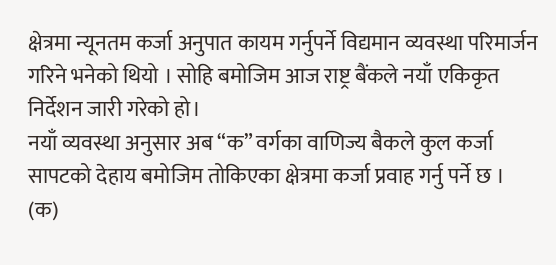क्षेत्रमा न्यूनतम कर्जा अनुपात कायम गर्नुपर्ने विद्यमान व्यवस्था परिमार्जन गरिने भनेको थियो । सोहि बमोजिम आज राष्ट्र बैंकले नयाँ एकिकृत निर्देशन जारी गरेको हो।
नयाँ व्यवस्था अनुसार अब “क” वर्गका वाणिज्य बैकले कुल कर्जा सापटको देहाय बमोजिम तोकिएका क्षेत्रमा कर्जा प्रवाह गर्नु पर्ने छ ।
(क)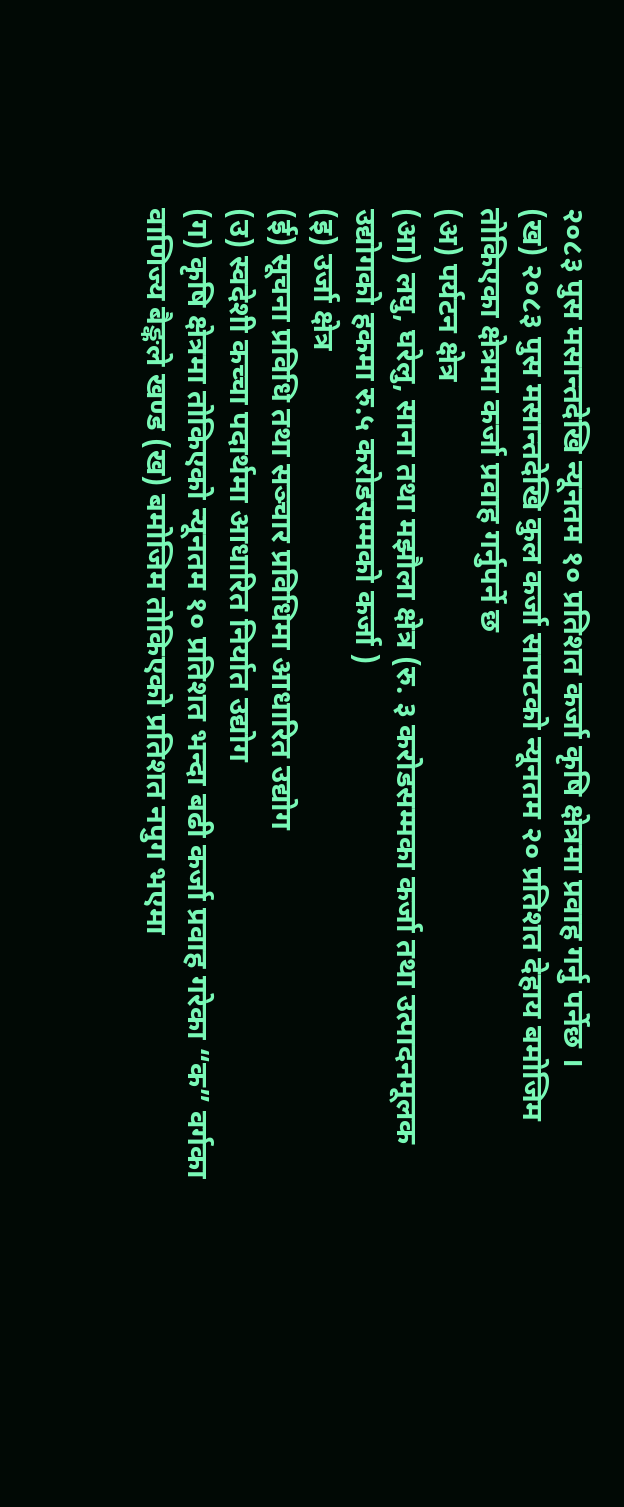२०८३ पुस मसान्तदेखि न्यूनतम १० प्रतिशत कर्जा कृषि क्षेत्रमा प्रवाह गर्नु पर्नेछ ।
(ख) २०८३ पुस मसान्तदेखि कुल कर्जा सापटको न्यूनतम २० प्रतिशत देहाय बमोजिम तोकिएका क्षेत्रमा कर्जा प्रवाह गर्नुपर्ने छ
(अ) पर्यटन क्षेत्र
(आ) लघु, घरेलु, साना तथा मझौला क्षेत्र (रु. ३ करोडसम्मका कर्जा तथा उत्पादनमूलक उद्योगको हकमा रु.५ करोडसम्मको कर्जा )
(इ) उर्जा क्षेत्र
(ई) सूचना प्रविधि तथा सञ्चार प्रविधिमा आधारित उद्योग
(उ) स्वदेशी कच्चा पदार्थमा आधारित निर्यात उद्योग
(ग) कृषि क्षेत्रमा तोकिएको न्यूनतम १० प्रतिशत भन्दा बढी कर्जा प्रवाह गरेका “क” वर्गका वाणिज्य बैङ्कले खण्ड (ख) बमोजिम तोकिएको प्रतिशत नपुग भएमा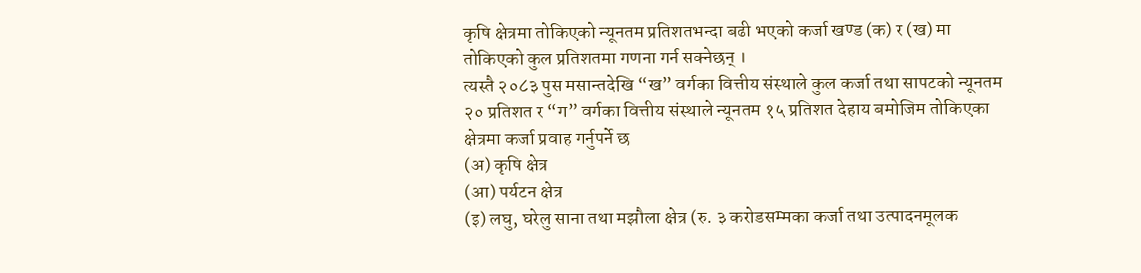कृषि क्षेत्रमा तोकिएको न्यूनतम प्रतिशतभन्दा बढी भएको कर्जा खण्ड (क) र (ख) मा तोकिएको कुल प्रतिशतमा गणना गर्न सक्नेछन् ।
त्यस्तै २०८३ पुस मसान्तदेखि “ख” वर्गका वित्तीय संस्थाले कुल कर्जा तथा सापटको न्यूनतम २० प्रतिशत र “ग” वर्गका वित्तीय संस्थाले न्यूनतम १५ प्रतिशत देहाय बमोजिम तोकिएका क्षेत्रमा कर्जा प्रवाह गर्नुपर्ने छ
(अ) कृषि क्षेत्र
(आ) पर्यटन क्षेत्र
(इ) लघु, घरेलु साना तथा मझौला क्षेत्र (रु. ३ करोडसम्मका कर्जा तथा उत्पादनमूलक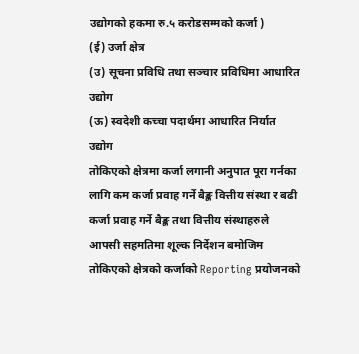उद्योगको हकमा रु.५ करोडसम्मको कर्जा )
(ई) उर्जा क्षेत्र
(उ) सूचना प्रविधि तथा सञ्चार प्रविधिमा आधारित उद्योग
(ऊ) स्वदेशी कच्चा पदार्थमा आधारित निर्यात उद्योग
तोकिएको क्षेत्रमा कर्जा लगानी अनुपात पूरा गर्नका लागि कम कर्जा प्रवाह गर्ने बैङ्क वित्तीय संस्था र बढी कर्जा प्रवाह गर्ने बैङ्क तथा वित्तीय संस्थाहरुले आपसी सहमतिमा शूल्क निर्देशन बमोजिम तोकिएको क्षेत्रको कर्जाको Reporting प्रयोजनको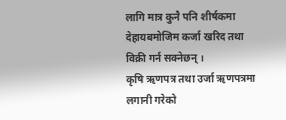लागि मात्र कुनै पनि शीर्षकमा देहायबमोजिम कर्जा खरिद तथा विक्री गर्न सक्नेछन् ।
कृषि ऋणपत्र तथा उर्जा ऋणपत्रमा लगानी गरेको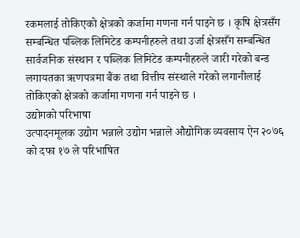रकमलाई तोकिएको क्षेत्रको कर्जामा गणना गर्न पाइने छ । कृषि क्षेत्रसँग सम्बन्धित पब्लिक लिमिटेड कम्पनीहरुले तथा उर्जा क्षेत्रसँग सम्बन्धित सार्वजनिक संस्थान र पब्लिक लिमिटेड कम्पनीहरुले जारी गरेको बन्ड लगायतका ऋणपत्रमा बैंक तथा वित्तीय संस्थाले गरेको लगानीलाई तोकिएको क्षेत्रको कर्जामा गणना गर्न पाइने छ ।
उद्योगको परिभाषा
उत्पादनमूलक उद्योग भन्नाले उद्योग भन्नाले औद्योगिक व्यवसाय ऐन २०७६ को दफा १७ ले परिभाषित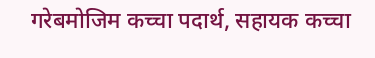गरेबमोजिम कच्चा पदार्थ, सहायक कच्चा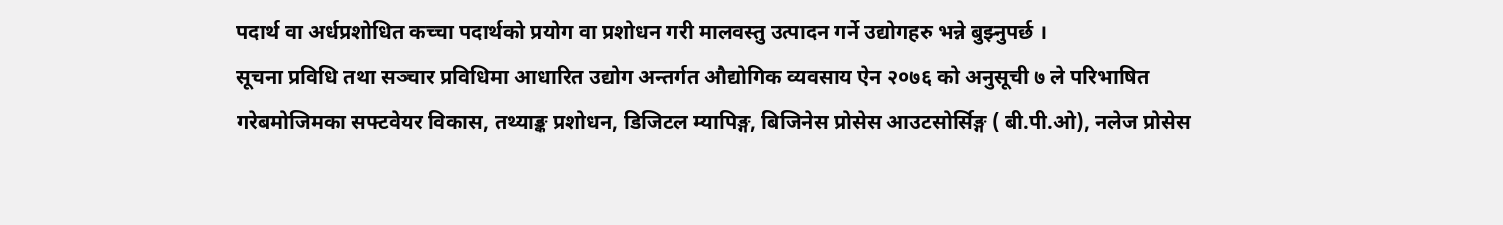पदार्थ वा अर्धप्रशोधित कच्चा पदार्थको प्रयोग वा प्रशोधन गरी मालवस्तु उत्पादन गर्ने उद्योगहरु भन्ने बुझ्नुपर्छ ।
सूचना प्रविधि तथा सञ्चार प्रविधिमा आधारित उद्योग अन्तर्गत औद्योगिक व्यवसाय ऐन २०७६ को अनुसूची ७ ले परिभाषित गरेबमोजिमका सफ्टवेयर विकास, तथ्याङ्क प्रशोधन, डिजिटल म्यापिङ्ग, बिजिनेस प्रोसेस आउटसोर्सिङ्ग ( बी.पी.ओ), नलेज प्रोसेस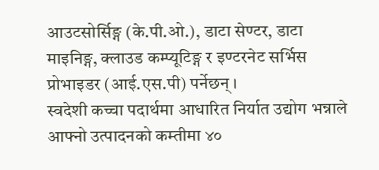आउटसोर्सिङ्ग (के.पी.ओ.), डाटा सेण्टर, डाटा माइनिङ्ग, क्लाउड कम्प्यूटिङ्ग र इण्टरनेट सर्भिस प्रोभाइडर (आई.एस.पी) पर्नेछन् ।
स्वदेशी कच्चा पदार्थमा आधारित निर्यात उद्योग भन्नाले आफ्नो उत्पादनको कम्तीमा ४०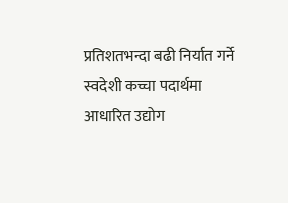प्रतिशतभन्दा बढी निर्यात गर्ने स्वदेशी कच्चा पदार्थमा आधारित उद्योग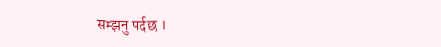सम्झनु पर्दछ ।